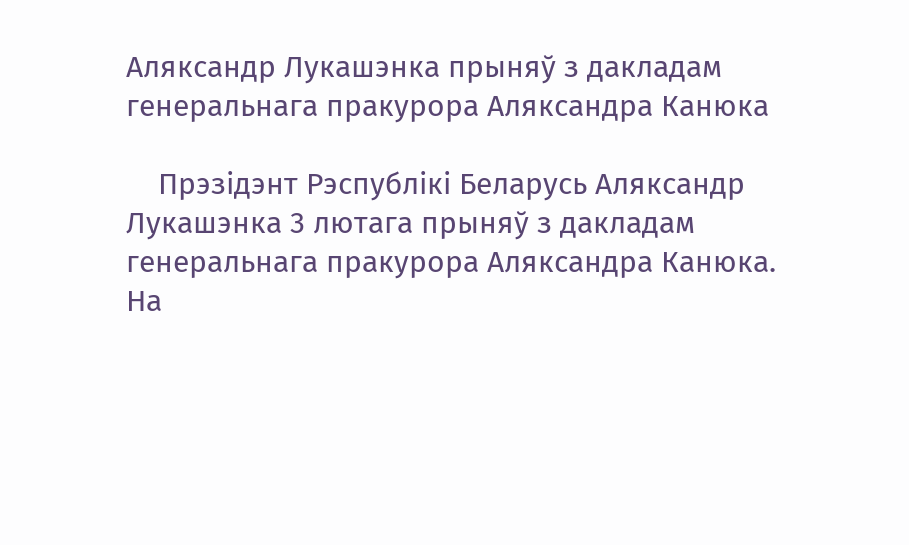Аляксандр Лукашэнка прыняў з дакладам генеральнага пракурора Аляксандра Канюка

    Прэзідэнт Рэспублікі Беларусь Аляксандр Лукашэнка 3 лютага прыняў з дакладам генеральнага пракурора Аляксандра Канюка. На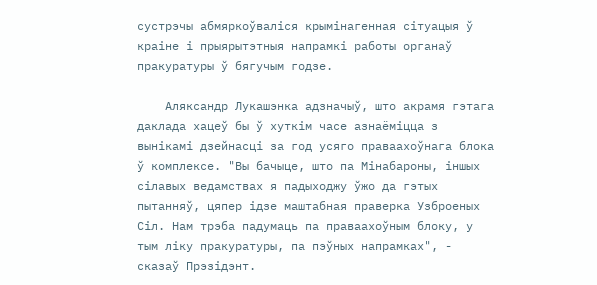сустрэчы абмяркоўваліся крымінагенная сітуацыя ў краіне і прыярытэтныя напрамкі работы органаў пракуратуры ў бягучым годзе.

    Аляксандр Лукашэнка адзначыў, што акрамя гэтага даклада хацеў бы ў хуткім часе азнаёміцца з вынікамі дзейнасці за год усяго праваахоўнага блока ў комплексе. "Вы бачыце, што па Мінабароны, іншых сілавых ведамствах я падыходжу ўжо да гэтых пытанняў, цяпер ідзе маштабная праверка Узброеных Сіл. Нам трэба падумаць па праваахоўным блоку, у тым ліку пракуратуры, па пэўных напрамках", - сказаў Прэзідэнт.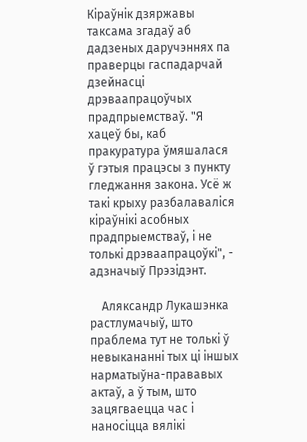Кіраўнік дзяржавы таксама згадаў аб дадзеных даручэннях па праверцы гаспадарчай дзейнасці дрэваапрацоўчых прадпрыемстваў. "Я хацеў бы, каб пракуратура ўмяшалася ў гэтыя працэсы з пункту гледжання закона. Усё ж такі крыху разбалаваліся кіраўнікі асобных прадпрыемстваў, і не толькі дрэваапрацоўкі", - адзначыў Прэзідэнт.

    Аляксандр Лукашэнка растлумачыў, што праблема тут не толькі ў невыкананні тых ці іншых нарматыўна-прававых актаў, а ў тым, што зацягваецца час і наносіцца вялікі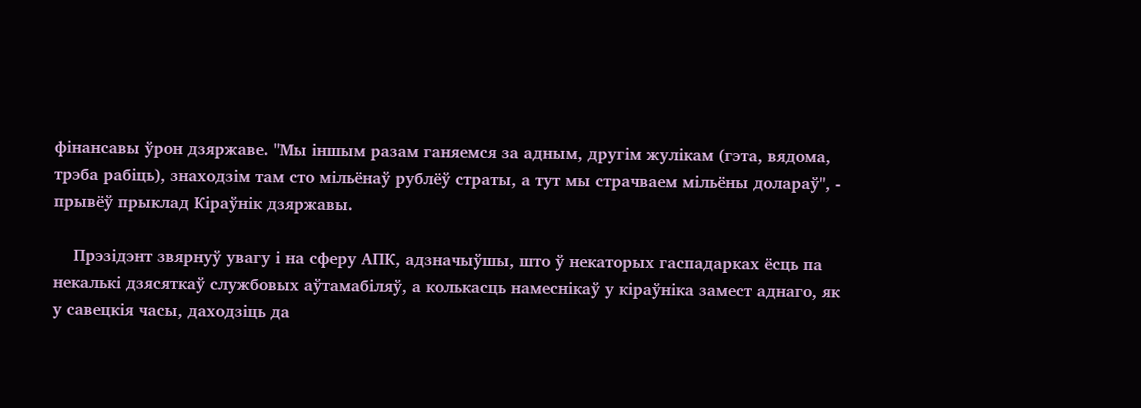фінансавы ўрон дзяржаве. "Мы іншым разам ганяемся за адным, другім жулікам (гэта, вядома, трэба рабіць), знаходзім там сто мільёнаў рублёў страты, а тут мы страчваем мільёны долараў", - прывёў прыклад Кіраўнік дзяржавы.

    Прэзідэнт звярнуў увагу і на сферу АПК, адзначыўшы, што ў некаторых гаспадарках ёсць па некалькі дзясяткаў службовых аўтамабіляў, а колькасць намеснікаў у кіраўніка замест аднаго, як у савецкія часы, даходзіць да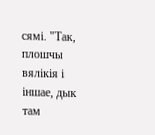сямі. "Так, плошчы вялікія і іншае, дык там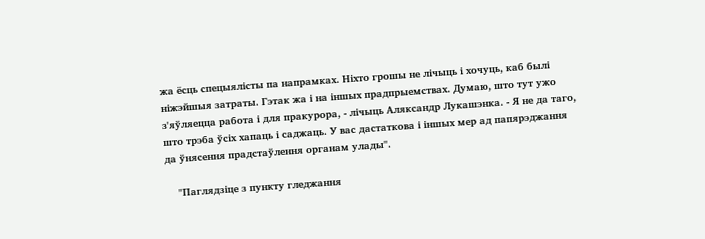жа ёсць спецыялісты па напрамках. Ніхто грошы не лічыць і хочуць, каб былі ніжэйшыя затраты. Гэтак жа і на іншых прадпрыемствах. Думаю, што тут ужо з'яўляецца работа і для пракурора, - лічыць Аляксандр Лукашэнка. - Я не да таго, што трэба ўсіх хапаць і саджаць. У вас дастаткова і іншых мер ад папярэджання да ўнясення прадстаўлення органам улады".

    "Паглядзіце з пункту гледжання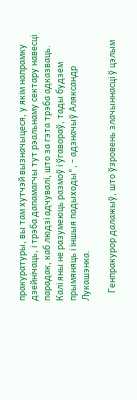пракуратуры, вы там хутчэй вызначыцеся, у якім напрамку дзейнічаць, і трэба дапамагчы тут рэальнаму сектару навесці парадак, каб людзі адчувалі, што за гэта трэба адказваць. Калі яны не разумеюць размоў і ўгавораў, тады будзем прымяняць і іншыя падыходы", - адзначыў Аляксандр Лукашэнка.

    Генпракурор далажыў, што ўзровень злачыннасці ў цэлым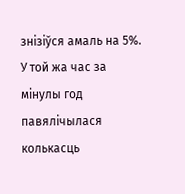знізіўся амаль на 5%. У той жа час за мінулы год павялічылася колькасць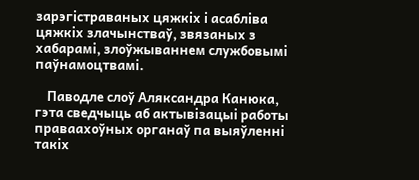зарэгістраваных цяжкіх і асабліва цяжкіх злачынстваў, звязаных з хабарамі, злоўжываннем службовымі паўнамоцтвамі.

    Паводле слоў Аляксандра Канюка, гэта сведчыць аб актывізацыі работы праваахоўных органаў па выяўленні такіх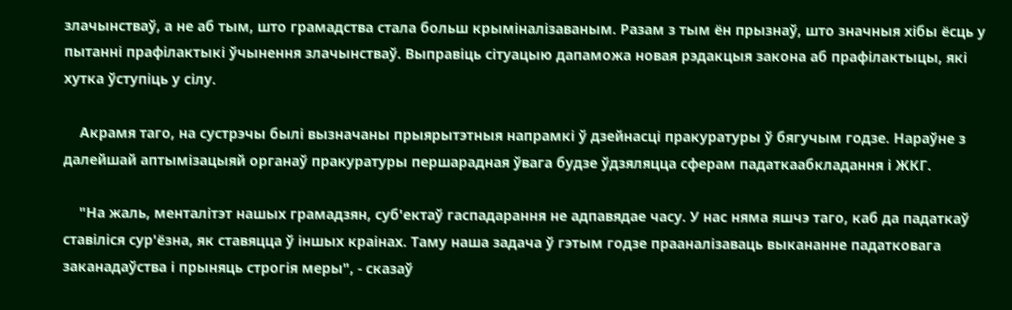злачынстваў, а не аб тым, што грамадства стала больш крыміналізаваным. Разам з тым ён прызнаў, што значныя хібы ёсць у пытанні прафілактыкі ўчынення злачынстваў. Выправіць сітуацыю дапаможа новая рэдакцыя закона аб прафілактыцы, які хутка ўступіць у сілу.

    Акрамя таго, на сустрэчы былі вызначаны прыярытэтныя напрамкі ў дзейнасці пракуратуры ў бягучым годзе. Нараўне з далейшай аптымізацыяй органаў пракуратуры першарадная ўвага будзе ўдзяляцца сферам падаткаабкладання і ЖКГ.

    "На жаль, менталітэт нашых грамадзян, суб'ектаў гаспадарання не адпавядае часу. У нас няма яшчэ таго, каб да падаткаў ставіліся сур'ёзна, як ставяцца ў іншых краінах. Таму наша задача ў гэтым годзе прааналізаваць выкананне падатковага заканадаўства і прыняць строгія меры", - сказаў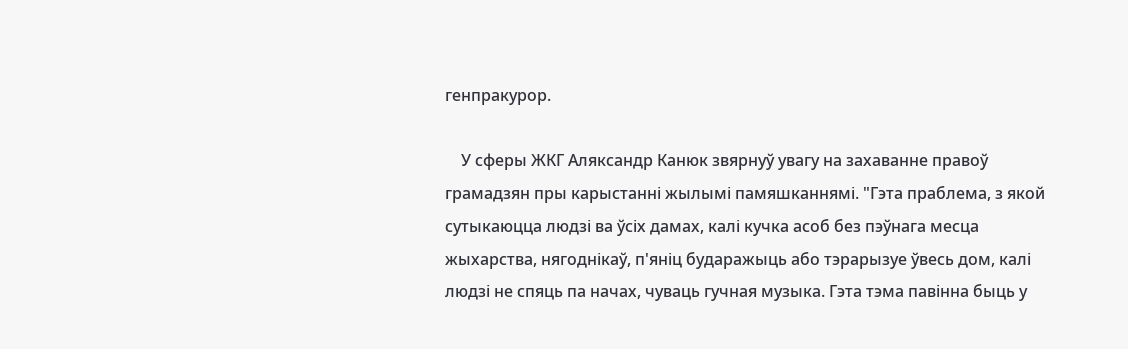генпракурор.

    У сферы ЖКГ Аляксандр Канюк звярнуў увагу на захаванне правоў грамадзян пры карыстанні жылымі памяшканнямі. "Гэта праблема, з якой сутыкаюцца людзі ва ўсіх дамах, калі кучка асоб без пэўнага месца жыхарства, нягоднікаў, п'яніц бударажыць або тэрарызуе ўвесь дом, калі людзі не спяць па начах, чуваць гучная музыка. Гэта тэма павінна быць у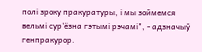полі зроку пракуратуры, і мы зоймемся вельмі сур'ёзна гэтымі рэчамі", - адзначыў генпракурор.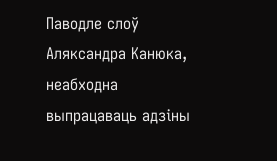Паводле слоў Аляксандра Канюка, неабходна выпрацаваць адзіны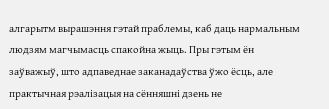алгарытм вырашэння гэтай праблемы, каб даць нармальным людзям магчымасць спакойна жыць. Пры гэтым ён заўважыў, што адпаведнае заканадаўства ўжо ёсць, але практычная рэалізацыя на сённяшні дзень не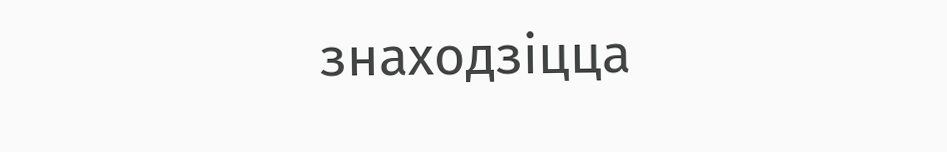знаходзіцца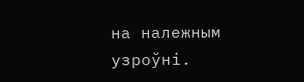на належным узроўні.